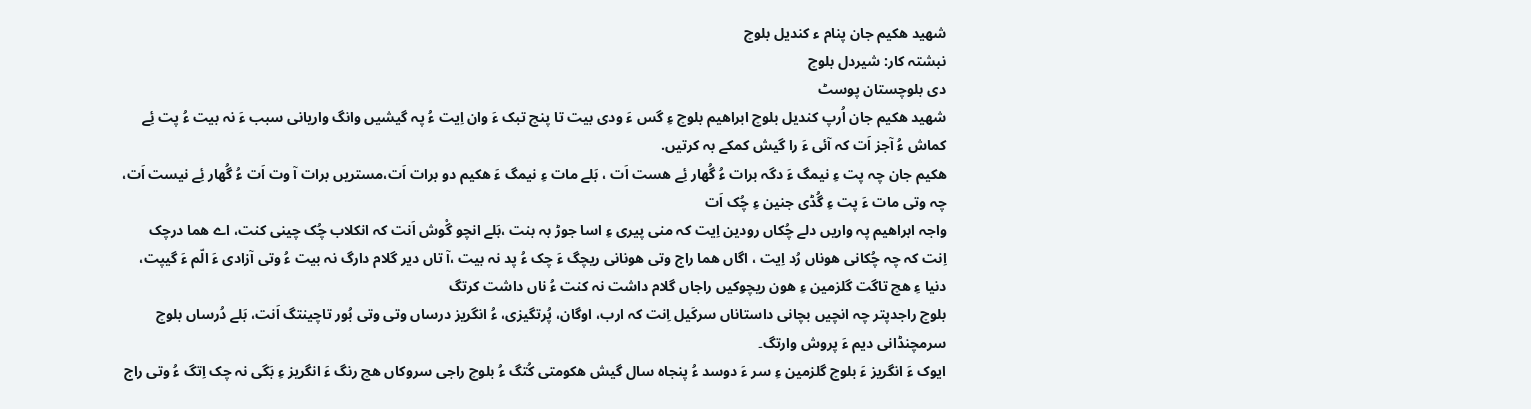شھید ھکیم جان پنام ء کندیل بلوچ
نبشتہ کار: شیردل بلوچ
دی بلوچستان پوسٹ
شھید ھکیم جان اُرپ کندیل بلوچ ابراھیم بلوچ ءِ گس ءَ ودی بیت تا پنچ تبک ءَ وان اِیت ءُ پہ گیشیں وانگ واریانی سبب ءَ نہ بیت ءُ پت ئِے کماش ءُ آجز اَت کہ آئی ءَ را گیش کمکے بہ کرتیں.
ھکیم جان چہ پت ءِ نیمگ ءَ دگہ برات ءُ گُھار ئِے ھست اَت ، بَلے مات ءِ نیمگ ءَ ھکیم دو برات اَت،مستریں برات آ وت اَت ءُ گُھار ئِے نیست اَت، چہ وتی مات ءَ پت ءِ گُڈی جنین ءِ چُک اَت
واجہ ابراھیم پہ واریں دلے چُکاں رودین اِیت کہ منی پیری ءِ اسا جوڑ بہ بنت ،بَلے انچو گْوش اَنت کہ انکلاب چُک چینی کنت، اے ھما درچک اِنت کہ چہ چُکانی ھوناں رُد اِیت ، اگاں ھما راج وتی ھونانی ریچگ ءَ چک ءُ پد نہ بیت ،آ تاں دیر گلام دارگ نہ بیت ءُ وتی آزادی ءَ الّم ءَ گیپت، دنیا ءِ ھچ تاگت گلزمین ءِ ھون ریچوکیں راجاں گلام داشت نہ کنت ءُ ناں داشت کرتگ
بلوچ راجدپتر چہ انچیں بچانی داستاناں سرکَیل اِنت کہ ارب، اوگان، پُرتگیزی، ءُ انگریز درساں وتی وتی بُور تاچینتگ اَنت، بَلے دُرساں بلوچ سرمچنڈانی دیم ءَ پروش وارتگ۔
ایوک ءَ انگریز ءَ بلوچ گلزمین ءِ سر ءَ دوسد ءُ پنجاہ سال گیش ھکومتی کُتگ ءُ بلوچ راجی سروکاں ھچ رنگ ءَ انگریز ءِ بَگی نہ چک اِتگ ءُ وتی راج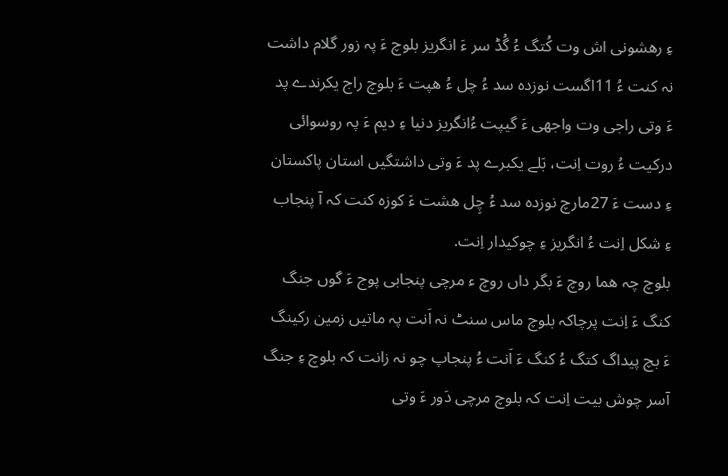ءِ رھشونی اش وت کُتگ ءُ گُڈ سر ءَ انگریز بلوچ ءَ پہ زور گلام داشت نہ کنت ءُ 11اگست نوزدہ سد ءُ چل ءُ ھپت ءَ بلوچ راج یکرندے پد ءَ وتی راجی وت واجھی ءَ گیپت ءُانگریز دنیا ءِ دیم ءَ پہ روسوائی درکیت ءُ روت اِنت، بَلے یکبرے پد ءَ وتی داشتگیں استان پاکستان ءِ دست ءَ 27مارچ نوزدہ سد ءُ چِل ھشت ءَ کوزہ کنت کہ آ پنجاب ءِ شکل اِنت ءُ انگریز ءِ چوکیدار اِنت.
بلوچ چہ ھما روچ ءَ بگر داں روچ ء مرچی پنجابی پوج ءَ گوں جنگ کنگ ءَ اِنت پرچاکہ بلوچ ماس سنٹ نہ اَنت پہ ماتیں زمین رکینگ ءَ بچ پیداگ کتگ ءُ کنگ ءَ اَنت ءُ پنجاپ چو نہ زانت کہ بلوچ ءِ جنگ آسر چوش بیت اِنت کہ بلوچ مرچی دَور ءَ وتی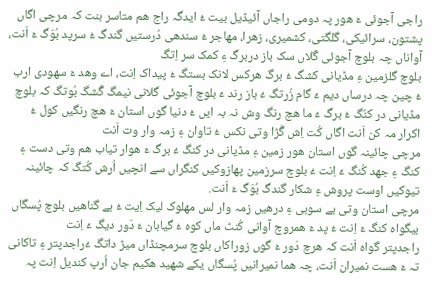راجی آجوئی ءَ ھور پہ دومی راجاں آئیڈیل بیت ءُ ایدگہ راج ھم متاسر بنت کہ مرچی اگاں پشتون، سرائیکی، گلگتی، کشمیری، زھرا، مھاجر ءُ سندھی دُرستیں گندگ ءُ سرپد بُوَگ ءَ اَنت، آواناں چہ بلوچ آجوئی گَلاں سک باز دربرگ ءِ کمک سر اِتگ
بلوچ گلزمین ءِ مڈیانی کشگ ءُ برگ ھرکس لانک بستگ ءُ پیداک اِنت، اے وھد ءَ سھودی ارب ءُ چین چہ درساں دیم ءَ گام زُرتگ ءُ باز رند ءَ بلوچ آجوئی گلانی نیمگ گُشگ بُوتگ کہ بلوچ مڈیانی در کنُگ ءُ برگ ءَ ما ھچ رنگ وش نہ بہ ایں ءُ دنیا گوں استان ءَ ھچ رنگیں کول ءُ اکرار مہ کن اَنت اگاں کُت اِش گُڑا وتی نکس ءُ تاوان ءِ زمہ وار وت اَنت
مرچی چائینہ گوں استان ھور زمین ءِ مڈیانی در کنگ ءُ برگ ءَ ھوار تیاب ھم وتی دست ءِ کنگ ءِ جھد کُنگ ءَ اِنت ءُ بلوچ سرزمین پھازوکیں کنگراں سے انچیں اُرش کُتگ کہ چائینہ تیوکیں اوست پروش ءِ شکار گندگ بُوَگ ءَ اَنت.
مرچی استان وتی بے سوبی ءِ درھیں زمہ وار لس مھلوک لیک اِیت ءُ بے گناھیں بلوچ پُسگاں بیگواہ کنگ ءَ اِنت ءُ پد ءَ ھمروچ آوانی کُنٹ ماں کوہ ءُ گیابان ءَ دَور دیگ ءَ اِنت
راجدپتر گواہ اَنت کہ ھرچ دَور ءَ گوں زوراکاں بلوچ سرمچنڈاں میڑ داتگ ءُراجدپتر ءِ تاکانی تہ ءَ ھست نمیران اَنت، چہ ھما نمیرانیں پُسگاں یکے شھید ھکیم جان اُرپ کندیل اِنت پہ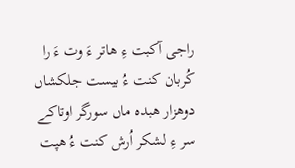راجی آکبت ءِ ھاتر ءَ وت ءَ را کُربان کنت ءُ بیست جلکشاں دوھزار ھبدہ ماں سورگر اوتاکے سر ءِ لشکر اُرش کنت ءُ ھپت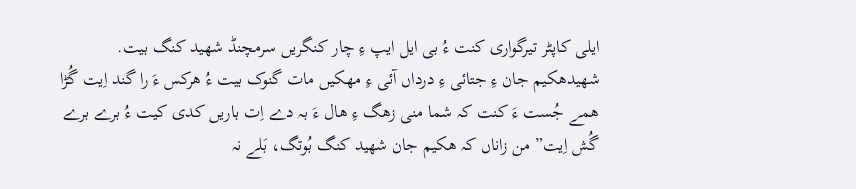ایلی کاپٹر تیرگواری کنت ءُ بی ایل ایپ ءِ چار کنگریں سرمچنڈ شھید کنگ بیت.
شھیدھکیم جان ءِ جتائی ءِ درداں آئی ءِ مھکیں مات گنوک بیت ءُ ھرکس ءَ را گند اِیت گُڑا ھمے جُست ءَ کنت کہ شما منی زھگ ءِ ھال ءَ بہ دے اِت باریں کدی کیت ءُ برے برے گُش اِیت” من زاناں کہ ھکیم جان شھید کنگ بُوتگ، بَلے نہ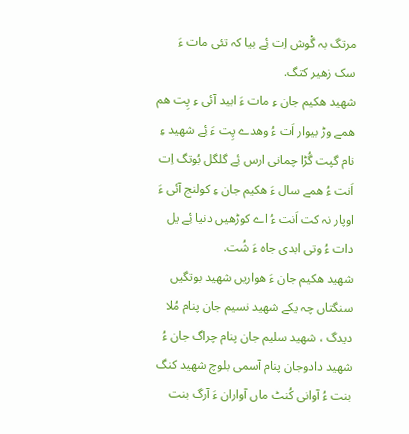مرتگ بہ گْوش اِت ئِے بیا کہ تئی مات ءَ سک زھیر کتگ.
شھید ھکیم جان ءِ مات ءَ ابید آئی ءِ پِت ھم ھمے وڑ بیوار اَت ءُ وھدے پِت ءَ ئِے شھید ءِ نام گپت گُڑا چمانی ارس ئِے گلگل بُوتگ اِت اَنت ءُ ھمے سال ءَ ھکیم جان ءِ کولنج آئی ءَ اوپار نہ کت اَنت ءُ اے کوڑھیں دنیا ئِے یل دات ءُ وتی ابدی جاہ ءَ شُت.
شھید ھکیم جان ءَ ھواریں شھید بوتگیں سنگتاں چہ یکے شھید نسیم جان پنام مُلا دیدگ ، شھید سلیم جان پنام چراگ جان ءُ شھید دادوجان پنام آسمی بلوچ شھید کنگ بنت ءُ آوانی کُنٹ ماں آواران ءَ آرگ بنت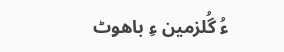ءُ گُلزمین ءِ باھوٹ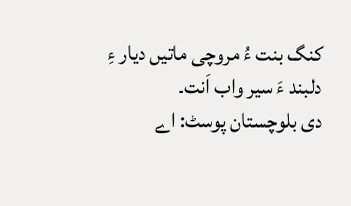کنگ بنت ءُ مروچی ماتیں دیار ءِ دلبند ءَ سیر واب اَنت۔
دی بلوچستان پوسٹ: اے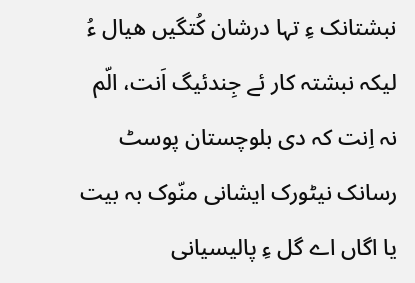نبشتانک ءِ تہا درشان کُتگیں ھیال ءُ لیکہ نبشتہ کار ئے جِندئیگ اَنت، الّم نہ اِنت کہ دی بلوچستان پوسٹ رسانک نیٹورک ایشانی منّوک بہ بیت یا اگاں اے گل ءِ پالیسیانی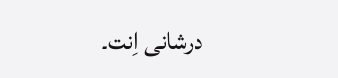درشانی اِنت۔